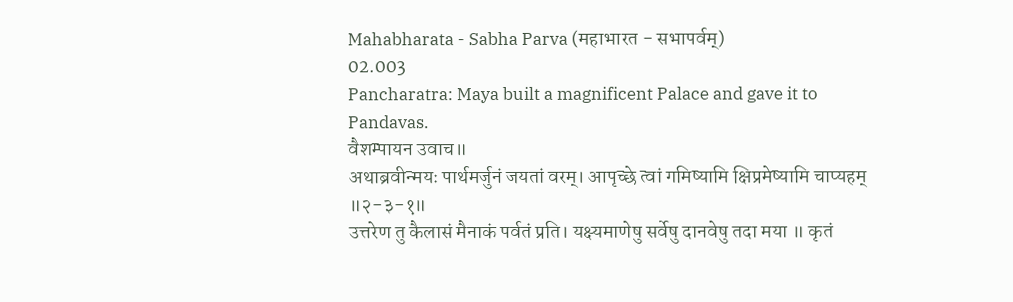Mahabharata - Sabha Parva (महाभारत - सभापर्वम्)
02.003
Pancharatra: Maya built a magnificent Palace and gave it to Pandavas.
वैशम्पायन उवाच॥
अथाब्रवीन्मयः पार्थमर्जुनं जयतां वरम्। आपृच्छे त्वां गमिष्यामि क्षिप्रमेष्यामि चाप्यहम् ॥२-३-१॥
उत्तरेण तु कैलासं मैनाकं पर्वतं प्रति। यक्ष्यमाणेषु सर्वेषु दानवेषु तदा मया ॥ कृतं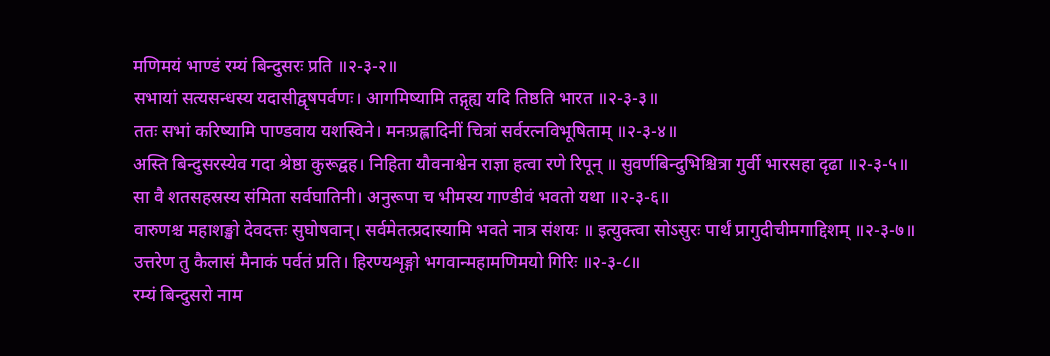मणिमयं भाण्डं रम्यं बिन्दुसरः प्रति ॥२-३-२॥
सभायां सत्यसन्धस्य यदासीद्वृषपर्वणः। आगमिष्यामि तद्गृह्य यदि तिष्ठति भारत ॥२-३-३॥
ततः सभां करिष्यामि पाण्डवाय यशस्विने। मनःप्रह्लादिनीं चित्रां सर्वरत्नविभूषिताम् ॥२-३-४॥
अस्ति बिन्दुसरस्येव गदा श्रेष्ठा कुरूद्वह। निहिता यौवनाश्वेन राज्ञा हत्वा रणे रिपून् ॥ सुवर्णबिन्दुभिश्चित्रा गुर्वी भारसहा दृढा ॥२-३-५॥
सा वै शतसहस्रस्य संमिता सर्वघातिनी। अनुरूपा च भीमस्य गाण्डीवं भवतो यथा ॥२-३-६॥
वारुणश्च महाशङ्खो देवदत्तः सुघोषवान्। सर्वमेतत्प्रदास्यामि भवते नात्र संशयः ॥ इत्युक्त्वा सोऽसुरः पार्थं प्रागुदीचीमगाद्दिशम् ॥२-३-७॥
उत्तरेण तु कैलासं मैनाकं पर्वतं प्रति। हिरण्यशृङ्गो भगवान्महामणिमयो गिरिः ॥२-३-८॥
रम्यं बिन्दुसरो नाम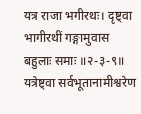यत्र राजा भगीरथः। दृष्ट्वा भागीरथीं गङ्गामुवास बहुलाः समाः ॥२-३-९॥
यत्रेष्ट्वा सर्वभूतानामीश्वरेण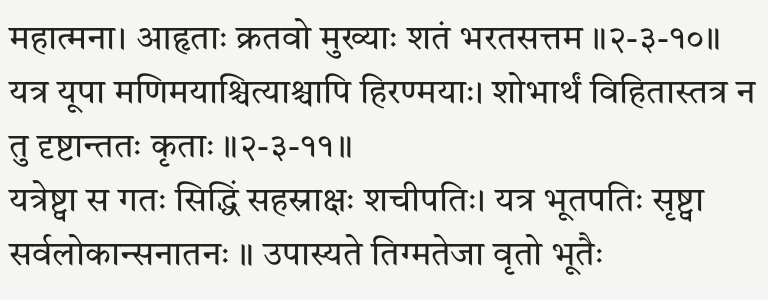महात्मना। आहृताः क्रतवो मुख्याः शतं भरतसत्तम ॥२-३-१०॥
यत्र यूपा मणिमयाश्चित्याश्चापि हिरण्मयाः। शोभार्थं विहितास्तत्र न तु दृष्टान्ततः कृताः ॥२-३-११॥
यत्रेष्ट्वा स गतः सिद्धिं सहस्राक्षः शचीपतिः। यत्र भूतपतिः सृष्ट्वा सर्वलोकान्सनातनः ॥ उपास्यते तिग्मतेजा वृतो भूतैः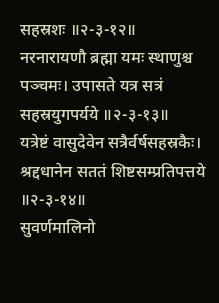सहस्रशः ॥२-३-१२॥
नरनारायणौ ब्रह्मा यमः स्थाणुश्च पञ्चमः। उपासते यत्र सत्रं सहस्रयुगपर्यये ॥२-३-१३॥
यत्रेष्टं वासुदेवेन सत्रैर्वर्षसहस्रकैः। श्रद्दधानेन सततं शिष्टसम्प्रतिपत्तये ॥२-३-१४॥
सुवर्णमालिनो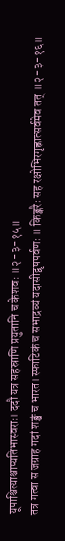यूपाश्चित्याश्चाप्यतिभास्वराः। ददौ यत्र सहस्राणि प्रयुतानि च केशवः ॥२-३-१५॥
तत्र गत्वा स जग्राह गदां शङ्खं च भारत। स्फाटिकं च सभाद्रव्यं यदासीद्वृषपर्वणः ॥ किङ्करैः सह रक्षोभिरगृह्णात्सर्वमेव तत् ॥२-३-१६॥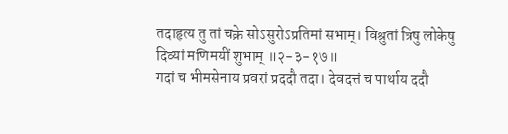तदाहृत्य तु तां चक्रे सोऽसुरोऽप्रतिमां सभाम्। विश्रुतां त्रिषु लोकेषु दिव्यां मणिमयीं शुभाम् ॥२-३-१७॥
गदां च भीमसेनाय प्रवरां प्रददौ तदा। देवदत्तं च पार्थाय ददौ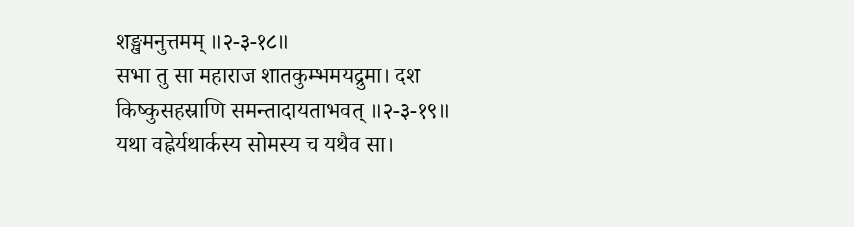शङ्खमनुत्तमम् ॥२-३-१८॥
सभा तु सा महाराज शातकुम्भमयद्रुमा। दश किष्कुसहस्राणि समन्तादायताभवत् ॥२-३-१९॥
यथा वह्नेर्यथार्कस्य सोमस्य च यथैव सा।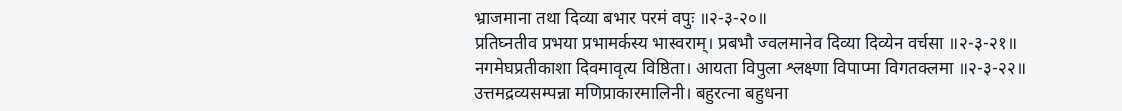भ्राजमाना तथा दिव्या बभार परमं वपुः ॥२-३-२०॥
प्रतिघ्नतीव प्रभया प्रभामर्कस्य भास्वराम्। प्रबभौ ज्वलमानेव दिव्या दिव्येन वर्चसा ॥२-३-२१॥
नगमेघप्रतीकाशा दिवमावृत्य विष्ठिता। आयता विपुला श्लक्ष्णा विपाप्मा विगतक्लमा ॥२-३-२२॥
उत्तमद्रव्यसम्पन्ना मणिप्राकारमालिनी। बहुरत्ना बहुधना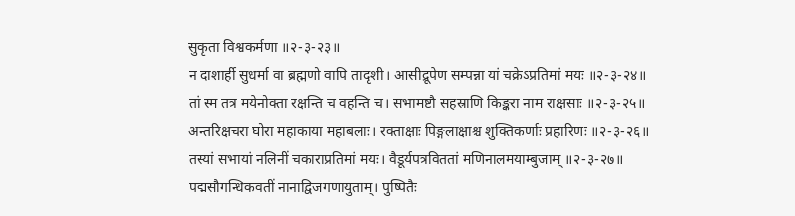सुकृता विश्वकर्मणा ॥२-३-२३॥
न दाशार्ही सुधर्मा वा ब्रह्मणो वापि तादृशी। आसीद्रूपेण सम्पन्ना यां चक्रेऽप्रतिमां मयः ॥२-३-२४॥
तां स्म तत्र मयेनोक्ता रक्षन्ति च वहन्ति च। सभामष्टौ सहस्राणि किङ्करा नाम राक्षसाः ॥२-३-२५॥
अन्तरिक्षचरा घोरा महाकाया महाबलाः। रक्ताक्षाः पिङ्गलाक्षाश्च शुक्तिकर्णाः प्रहारिणः ॥२-३-२६॥
तस्यां सभायां नलिनीं चकाराप्रतिमां मयः। वैडूर्यपत्रविततां मणिनालमयाम्बुजाम् ॥२-३-२७॥
पद्मसौगन्धिकवतीं नानाद्विजगणायुताम्। पुष्पितैः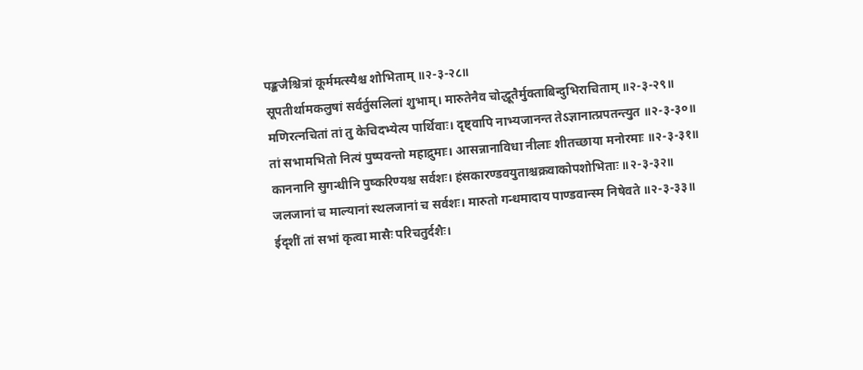पङ्कजैश्चित्रां कूर्ममत्स्यैश्च शोभिताम् ॥२-३-२८॥
सूपतीर्थामकलुषां सर्वर्तुसलिलां शुभाम्। मारुतेनैव चोद्धूतैर्मुक्ताबिन्दुभिराचिताम् ॥२-३-२९॥
मणिरत्नचितां तां तु केचिदभ्येत्य पार्थिवाः। दृष्ट्वापि नाभ्यजानन्त तेऽज्ञानात्प्रपतन्त्युत ॥२-३-३०॥
तां सभामभितो नित्यं पुष्पवन्तो महाद्रुमाः। आसन्नानाविधा नीलाः शीतच्छाया मनोरमाः ॥२-३-३१॥
काननानि सुगन्धीनि पुष्करिण्यश्च सर्वशः। हंसकारण्डवयुताश्चक्रवाकोपशोभिताः ॥२-३-३२॥
जलजानां च माल्यानां स्थलजानां च सर्वशः। मारुतो गन्धमादाय पाण्डवान्स्म निषेवते ॥२-३-३३॥
ईदृशीं तां सभां कृत्वा मासैः परिचतुर्दशैः।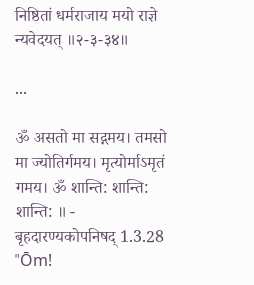निष्ठितां धर्मराजाय मयो राज्ञे न्यवेदयत् ॥२-३-३४॥

...

ॐ असतो मा सद्गमय। तमसो मा ज्योतिर्गमय। मृत्योर्माऽमृतं गमय। ॐ शान्ति: शान्ति: शान्ति: ॥ - बृहदारण्यकोपनिषद् 1.3.28
"Ōm!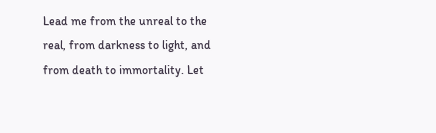Lead me from the unreal to the real, from darkness to light, and from death to immortality. Let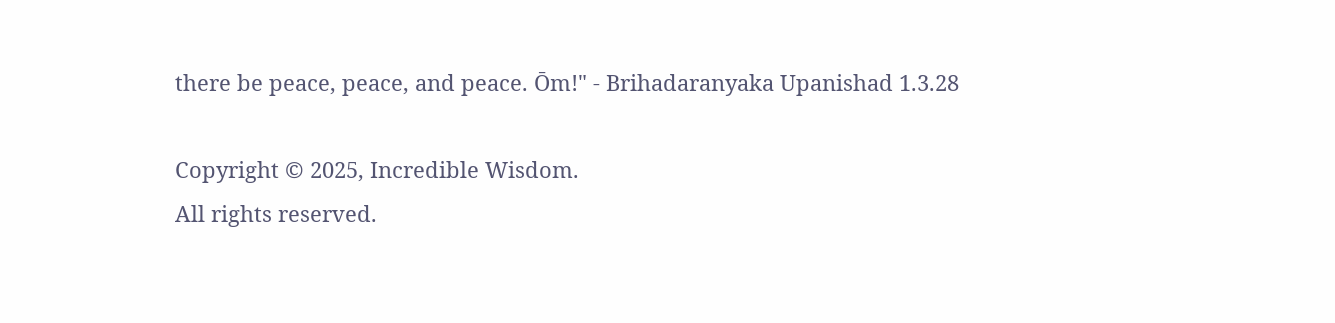there be peace, peace, and peace. Ōm!" - Brihadaranyaka Upanishad 1.3.28

Copyright © 2025, Incredible Wisdom.
All rights reserved.